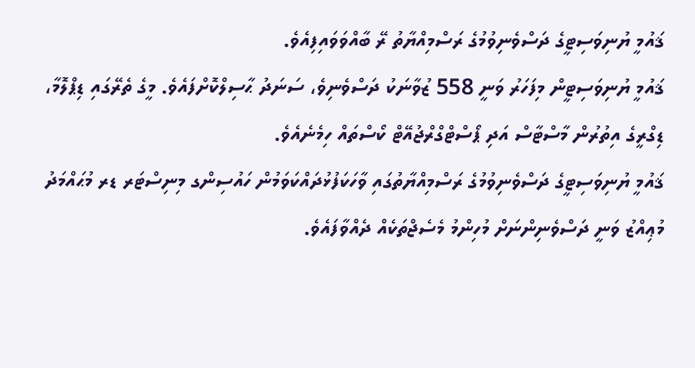ޤައުމީ ޔުނިވަސިޓީގެ ދަސްވެނިވުމުގެ ރަސްމިއްޔާތު ރޭ ބާއްވަވައިފިއެވެ.
ޤައުމީ ޔުނިވަސިޓީން މިފަހަރު ވަނީ 558 ޒުވާނަކު ދަސްވެނިވެ، ސަނަދު ޙާސިލްކޮށްފައެވެ. މީގެ ތެރޭގައި ޑިޕްލޮމާ، ޑިގްރީގެ އިތުރުން މާސްޓާސް އަދި ޕޯސްޓްގްރްޖުއޭޓް ކޯސްތައް ހިމެނެއެވެ.
ޤައުމީ ޔުނިވަސިޓީގެ ދަސްވެނިވުމުގެ ރަސްމިއްޔާތުގައި ވާހަކަފުޅުދައްކަވަމުން ހައުސިންގ މިނިސްޓަރ ޑރ މުޙައްމަދު މުޢިއްޒު ވަނީ ދަސްވެނިންނަށް މުހިންމު މެސެޖްތަކެއް ދެއްވާފައެވެ.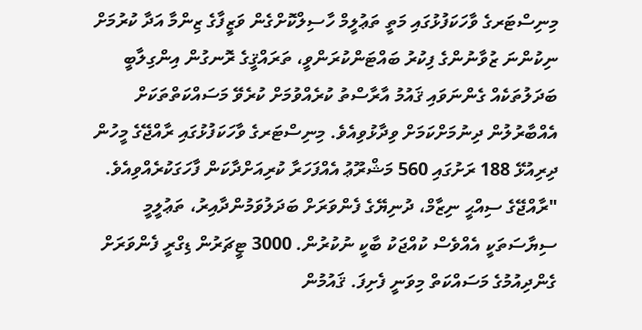މިނިސްޓަރގެ ވާހަކަފުޅުގައި މަތީ ތަޢުލީމް ހާސިލްކޮށްގެން ވަޒީފާގެ ޒިންމާ އަދާ ކުރުމަށް ނިކުންނަ ޒުވާނުންގެ ފިކުރު ބައްޓަންކުރަންވީ، ތަރައްޤީގެ ރޮނގުން އިންގިލާބީ ބަދަލުތަކެއް ގެންނަވައި ޤައުމު އާރާސްތު ކުރެއްވުމަށް ކުރެވޭ މަސައްކަތްތަކަށް އެއްބާރުލުން ދިނުމަށްކަމަށް ވިދާޅުވިއެވެ. މިނިސްޓަރގެ ވާހަކަފުޅުގައި ރާއްޖޭގެ މީހުން ދިރިއުޅޭ 188 ރަށުގައި 560 މަޝްރޫޢު އެއްފަހަރާ ކުރިއަށްދާކަން ފާހަގަކުރެއްވިއެވެ.
"ރާއްޖޭގެ ސިއްޙީ ނިޒާމް، ދުނިޔޭގެ ފެންވަރަށް ބަދަލުވަމުންދާއިރު، ތަޢުލީމީ ސިޔާސަތަކީ އެއްވެސް ކުއްޖަކު ބާކީ ނުކުރުން. 3000 ޓީޗަރުން ޑިގްރީ ފެންވަރަށް ގެންދިއުމުގެ މަސައްކަތް މިވަނީ ފެށިފަ. ޤައުމުން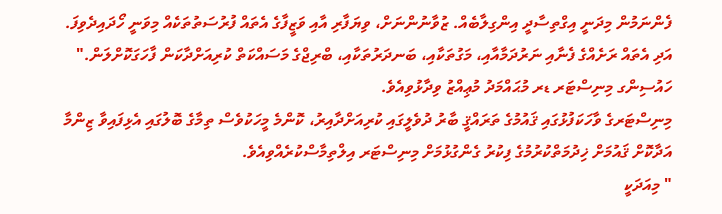ފެންނަމުން މިދަނީ އިގްތިސާދީ އިންގިލާބެއް. ޒުވާނުންނަށް، ވިޔަފާރި އާއި ވަޒީފާގެ އެތައް ފުރުސަތުތަކެއް މިވަނީ ހޯދައިދެވިފަ. އަދި އެތައް ރަށެއްގެ ފެނާއި ނަރުދަމާއާއި، މަގުތަކާއި، ބަނދަރުތަކާއި، ބްރިޖްގެ މަސައްކަތް ކުރިއަށްދާކަން ފާހަގަކޮށްލަން." ހައުސިންގ މިނިސްޓަރ ޑރ މުޙައްމަދު މުޢިއްޒު ވިދާޅުވިއެވެ.
މިނިސްޓަރގެ ވާހަކަފުޅުގައި ޤައުމުގެ ތަރައްޤީ ބާރު ދުވެލީގައި ކުރިއަށްދާއިރު، ކޮންމެ މީހަކުވެސް ތިމާގެ ބޮލުގައި އެޅިފައިވާ ޒިންމާ އަދާކޮށް ޤައުމަށް ޚިދުމަތްކުރުމުގެ ފިކުރު ގެންގުޅުމަށް މިނިސްޓަރ އިލްތިމާސްކުރެއްވިއެވެ.
" މިއަދަކީ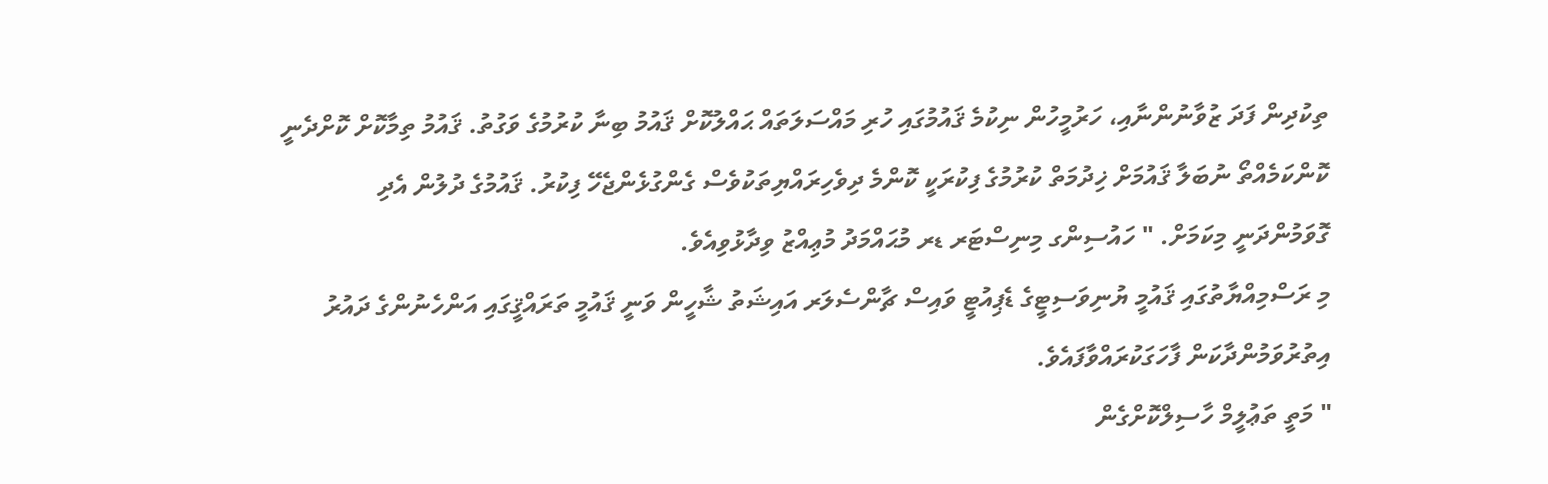ތިކުދިން ފަދަ ޒުވާނުންނާއި، ހަރުމީހުން ނިކުމެ ޤައުމުގައި ހުރި މައްސަލަތައް ޙައްލުކޮށް ޤައުމު ބިނާ ކުރުމުގެ ވަގުތު. ޤައުމު ތިމާކޮށް ކޮށްދެނީ ކޮންކަމެއްތޯ ނުބަލާ ޤައުމަށް ޚިދުމަތް ކުރުމުގެ ފިކުރަކީ ކޮންމެ ދިވެހިރައްޔިތަކުވެސް ގެންގުޅެންޖެހޭ ފިކުރު. ޤައުމުގެ ދުލުން އެދި ގޮވަމުންދަނީ މިކަމަށް. " ހައުސިންގ މިނިސްޓަރ ޑރ މުޙައްމަދު މުޢިއްޒު ވިދާޅުވިއެވެ.
މި ރަސްމިއްޔާތުގައި ޤައުމީ ޔުނިވަސިޓީގެ ޑެޕިއުޓީ ވައިސް ޗާންސެލަރ އައިޝަތު ޝާހީން ވަނީ ޤައުމީ ތަރައްޤީގައި އަންހެނުންގެ ދައުރު އިތުރުވަމުންދާކަން ފާހަގަކުރައްވާފައެވެ.
" މަތީ ތަޢުލީމް ހާސިލްކޮށްގެން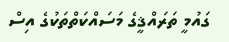ގައުމީ ތަރައްޤީގެ މަސައްކަތްތަކުގެ އިސް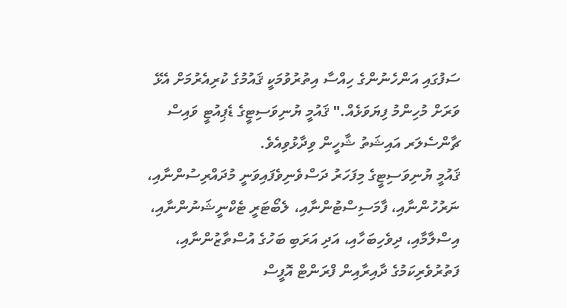ސަފުގައި އަންހެނުންގެ ހިއްސާ އިތުރުވުމަކީ ޤައުމުގެ ކުރިއެރުމަށް އެޅޭ ވަރަށް މުހިންމު ފިޔަވަޅެއް." ޤައުމީ ޔުނިވަސިޓީގެ ޑެޕިއުޓީ ވައިސް ޗާންސެލަރ އައިޝަތު ޝާހީން ވިދާޅުވިއެވެ.
ޤައުމީ ޔުނިވަސިޓީގެ މިފަހަރު ދަސްވެނިވެފައިވަނީ މުދައްރިސުންނާއި، ނަރުހުންނާއި، ފާމަސިސްޓުންނާއި، ލެބޯޓަރީ ޓެކްނީޝަނުންނާއި، އިސްލާމާއި، ދިވެހިބަހާއި، އަދި އަރަބި ބަހުގެ އުސްތާޒުންނާއި، ފަތުރުވެރިކަމުގެ ދާއިރާއިން ފްރަންޓް އޮފީސް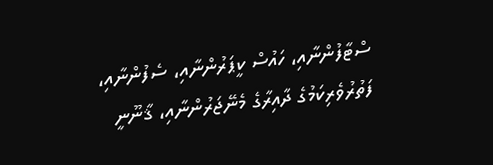ސްޓާފުންނާއި، ހައުސް ކީޕަރުންނާއި، ސެފުންނާއި، ފަތުރުވެރިކަމުގެ ދާއިރާގެ މެނޭޖަރުންނާއި، ޤާނޫނީ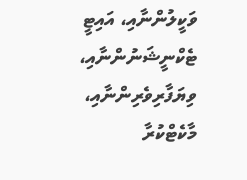ވަކީލުންނާއި، އައިޓީ ޓެކްނީޝަނުންނާއި، ވިޔަފާރިވެރިންނާއި، މާކެޓްކުރާ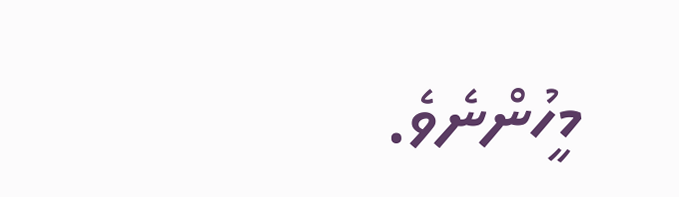މީހުންނެވެ.